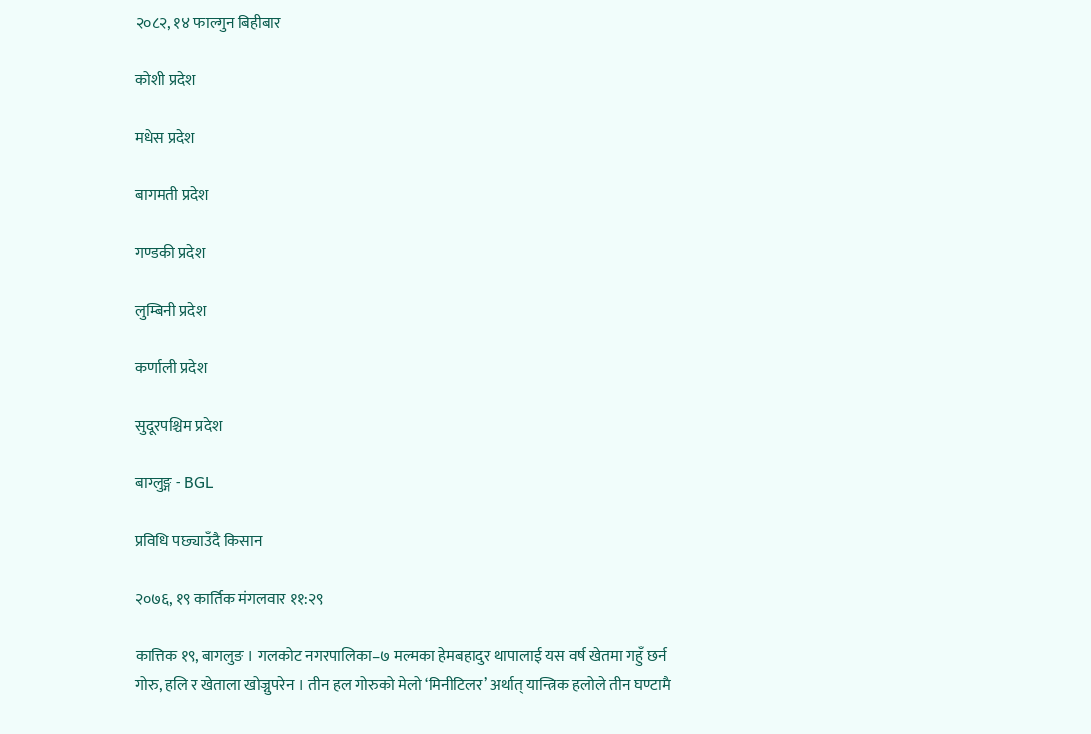२०८२, १४ फाल्गुन बिहीबार

कोशी प्रदेश

मधेस प्रदेश

बागमती प्रदेश

गण्डकी प्रदेश

लुम्बिनी प्रदेश

कर्णाली प्रदेश

सुदूरपश्चिम प्रदेश

बाग्लुङ्ग - BGL

प्रविधि पछ्याउँदै किसान

२०७६, १९ कार्तिक मंगलवार ११:२९

कात्तिक १९, बागलुङ । गलकोट नगरपालिका–७ मल्मका हेमबहादुर थापालाई यस वर्ष खेतमा गहुँ छर्न गोरु, हलि र खेताला खोज्नुपरेन । तीन हल गोरुको मेलो ‘मिनीटिलर’ अर्थात् यान्त्रिक हलोले तीन घण्टामै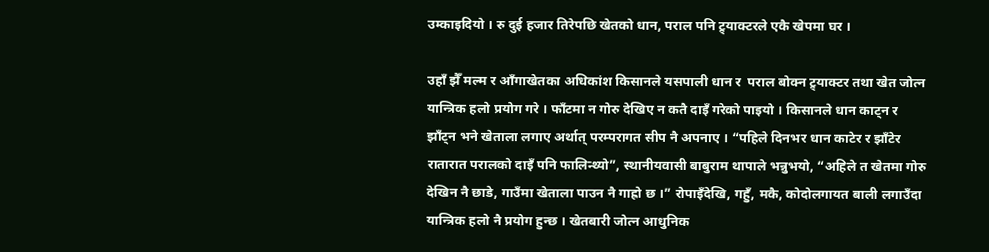उम्काइदियो । रु दुई हजार तिरेपछि खेतको धान, पराल पनि ट्र्याक्टरले एकै खेपमा घर ।

उहाँ झैँ मल्म र आँगाखेतका अधिकांश किसानले यसपाली धान र  पराल बोक्न ट्र्याक्टर तथा खेत जोत्न यान्त्रिक हलो प्रयोग गरे । फाँटमा न गोरु देखिए न कतै दाइँ गरेको पाइयो । किसानले धान काट्न र झाँट्न भने खेताला लगाए अर्थात् परम्परागत सीप नै अपनाए । “पहिले दिनभर धान काटेर र झाँटेर रातारात परालको दाइँ पनि फालिन्थ्यो”, स्थानीयवासी बाबुराम थापाले भन्नुभयो, “अहिले त खेतमा गोरु देखिन नै छाडे, गाउँमा खेताला पाउन नै गाह्रो छ ।” रोपाइँदेखि, गहुँ, मकै, कोदोलगायत बाली लगाउँदा यान्त्रिक हलो नै प्रयोग हुन्छ । खेतबारी जोत्न आधुनिक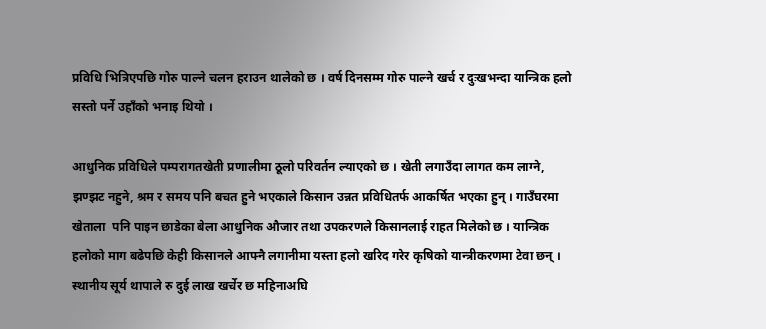प्रविधि भित्रिएपछि गोरु पाल्ने चलन हराउन थालेको छ । वर्ष दिनसम्म गोरु पाल्ने खर्च र दुःखभन्दा यान्त्रिक हलो सस्तो पर्ने उहाँको भनाइ थियो ।

आधुनिक प्रविधिले पम्परागतखेती प्रणालीमा ठूलो परिवर्तन ल्याएको छ । खेती लगाउँदा लागत कम लाग्ने, झण्झट नहुने, श्रम र समय पनि बचत हुने भएकाले किसान उन्नत प्रविधितर्फ आकर्षित भएका हुन् । गाउँघरमा खेताला  पनि पाइन छाडेका बेला आधुनिक औजार तथा उपकरणले किसानलाई राहत मिलेको छ । यान्त्रिक हलोको माग बढेपछि केही किसानले आफ्नै लगानीमा यस्ता हलो खरिद गरेर कृषिको यान्त्रीकरणमा टेवा छन् । स्थानीय सूर्य थापाले रु दुई लाख खर्चेर छ महिनाअघि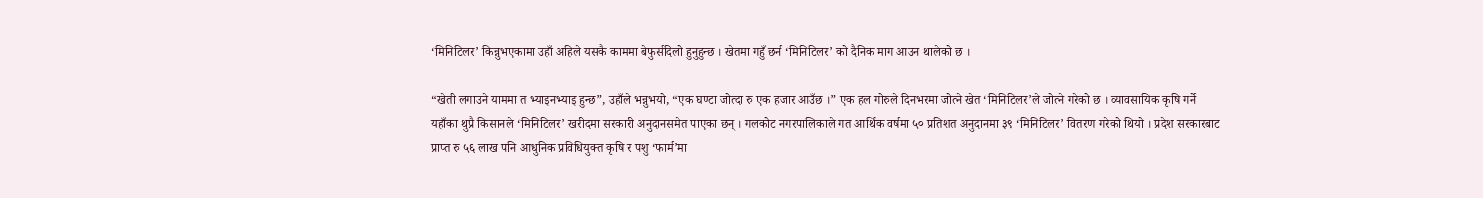‘मिनिटिलर’ किन्नुभएकामा उहाँ अहिले यसकै काममा बेफुर्सदिलो हुनुहुन्छ । खेतमा गहुँ छर्न ‘मिनिटिलर’ को दैनिक माग आउन थालेको छ ।

“खेती लगाउने याममा त भ्याइनभ्याइ हुन्छ”, उहाँले भन्नुभयो, “एक घण्टा जोत्दा रु एक हजार आउँछ ।” एक हल गोरुले दिनभरमा जोत्ने खेत ‘मिनिटिलर’ले जोत्ने गरेको छ । व्यावसायिक कृषि गर्ने यहाँका थुप्रै किसानले ‘मिनिटिलर’ खरीदमा सरकारी अनुदानसमेत पाएका छन् । गलकोट नगरपालिकाले गत आर्थिक वर्षमा ५० प्रतिशत अनुदानमा ३९ ‘मिनिटिलर’ वितरण गरेको थियो । प्रदेश सरकारबाट प्राप्त रु ५६ लाख पनि आधुनिक प्रविधियुक्त कृषि र पशु ‘फार्म’मा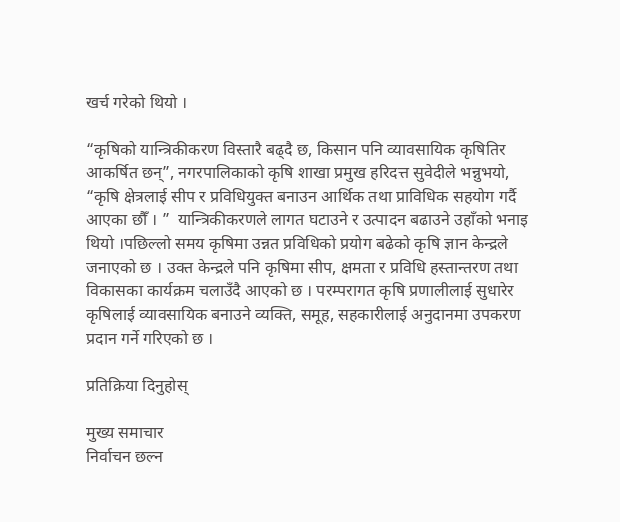खर्च गरेको थियो ।

“कृषिको यान्त्रिकीकरण विस्तारै बढ्दै छ, किसान पनि व्यावसायिक कृषितिर आकर्षित छन्”, नगरपालिकाको कृषि शाखा प्रमुख हरिदत्त सुवेदीले भन्नुभयो, “कृषि क्षेत्रलाई सीप र प्रविधियुक्त बनाउन आर्थिक तथा प्राविधिक सहयोग गर्दै आएका छौँ । ”  यान्त्रिकीकरणले लागत घटाउने र उत्पादन बढाउने उहाँको भनाइ थियो ।पछिल्लो समय कृषिमा उन्नत प्रविधिको प्रयोग बढेको कृषि ज्ञान केन्द्रले जनाएको छ । उक्त केन्द्रले पनि कृषिमा सीप, क्षमता र प्रविधि हस्तान्तरण तथा विकासका कार्यक्रम चलाउँदै आएको छ । परम्परागत कृषि प्रणालीलाई सुधारेर कृषिलाई व्यावसायिक बनाउने व्यक्ति, समूह, सहकारीलाई अनुदानमा उपकरण प्रदान गर्ने गरिएको छ ।

प्रतिक्रिया दिनुहोस्

मुख्य समाचार
निर्वाचन छल्न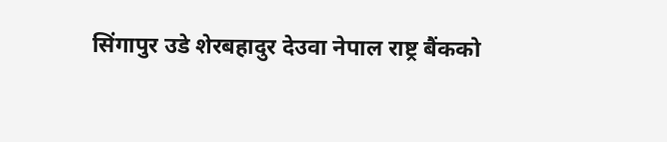सिंगापुर उडे शेरबहादुर देउवा नेपाल राष्ट्र बैंकको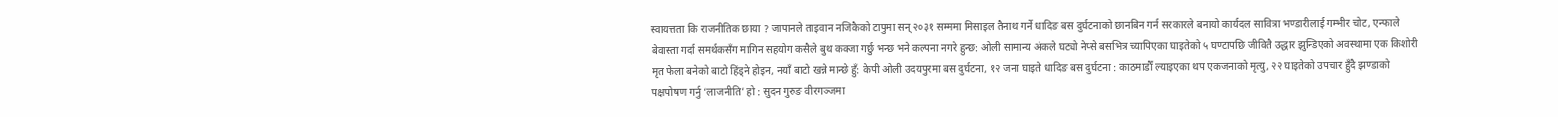स्वायत्तता कि राजनीतिक छाया ? जापानले ताइवान नजिकैको टापुमा सन् २०३१ सम्ममा मिसाइल तैनाथ गर्ने धादिङ बस दुर्घटनाको छानबिन गर्न सरकारले बनायो कार्यदल सावित्रा भण्डारीलाई गम्भीर चोट, एन्फाले बेवास्ता गर्दा समर्थकसँग मागिन सहयोग कसैले बुथ कक्जा गर्छु भन्छ भने कल्पना नगरे हुन्छ: ओली सामान्य अंकले घट्यो नेप्से बसभित्र च्यापिएका घाइतेको ५ घण्टापछि जीवितै उद्धार झुन्डिएको अवस्थामा एक किशोरी मृत फेला बनेको बाटो हिंड्ने होइन, नयाँ बाटो खन्ने मान्छे हुँ: केपी ओली उदयपुरमा बस दुर्घटना, १२ जना घाइते धादिङ बस दुर्घटना : काठमाडौँ ल्याइएका थप एकजनाको मृत्यु, २२ घाइतेको उपचार हुँदै झण्डाको पक्षपोषण गर्नु ‘लाजनीति’ हो : सुदन गुरुङ वीरगञ्जमा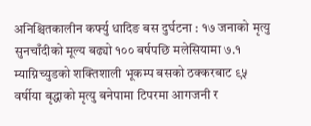अनिश्चितकालीन कर्फ्यु धादिङ बस दुर्घटना : १७ जनाको मृत्यु सुनचाँदीको मूल्य बढ्यो १०० बर्षपछि मलेसियामा ७.१ म्याग्निच्युडको शक्तिशाली भूकम्प बसको ठक्करबाट ९५ वर्षीया बृद्धाको मृत्यु बनेपामा टिपरमा आगजनी र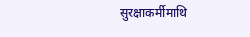सुरक्षाकर्मीमाथि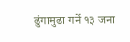ढुंगामुढा गर्ने १३ जना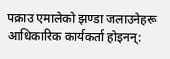पक्राउ एमालेको झण्डा जलाउनेहरू आधिकारिक कार्यकर्ता होइनन्: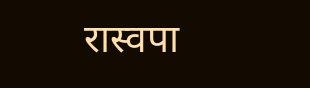रास्वपा